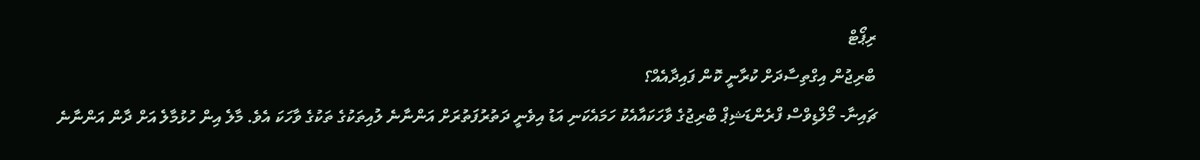ރިޕޯޓް
ބްރިޖުން އިގްތިސާދަށް ކުރާނީ ކޮން ފައިދާއެއް؟
ޗައިނާ- މޯލްޑިވްސް ފްރެންޑަޝިޕް ބްރިޖުގެ ވާހަކައާއެކު ހަމައެކަނި އަޑު އިވެނީ ދަތުރުފަތުރަށް އަންނާނެ ލުއިތަކުގެ ތަކުގެ ވާހަކަ އެވެ. މާލެ އިން ހުޅުމާލެ އަށް ދާން އަންނާނެ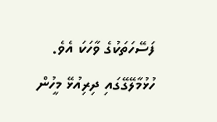ފަސޭހަތަކުގެ ވާހަކަ އެވެ. ހުޅުމާލޭގޭގައި ދިރިއުޅޭ މީހުން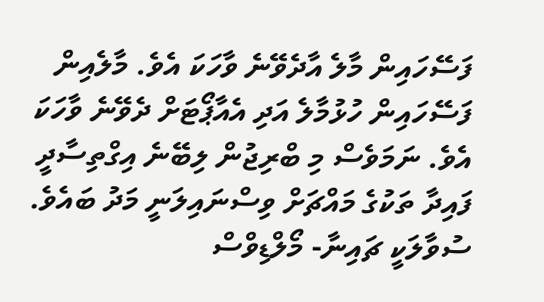ފަސޭހައިން މާލެ އާދެވޭނެ ވާހަކަ އެވެ. މާލެއިން ފަސޭހައިން ހުޅުމާލެ އަދި އެއާޕޯޓަށް ދެވޭނެ ވާހަކަ އެވެ. ނަމަވެސް މި ބްރިޖުން ލިބޭނެ އިގްތިސާދީ ފައިދާ ތަކުގެ މައްޗަށް ވިސްނައިލަނީ މަދު ބައެވެ. ސުވާލަކީ ޗައިނާ- މޯލްޑިވްސް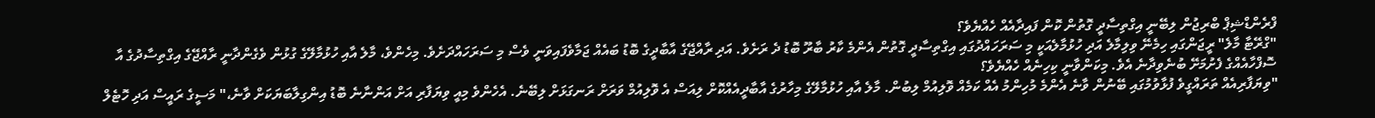ފްރެންޑްޝިޕް ބްރިޖުން ލިބޭނީ އިގްތިސާދީ ގޮތުން ކޮން ފައިދާއެއް ހެއްޔެވެ؟
"ގްރޭޓާ މާލެ" ރީޖަންގައި ހިމެނޭ ވިލިމާލެ އަދި ހުޅުމާލެއަކީ މި ސަރަހައްދުގައި އިގްތިސާދީ ގޮތުން އެންމެ ކާރު ބާރޫ ބޮޑު ދެ ރަށެވެ. އަދި ރާއްޖޭގެ އާބާދީގެ ބޮޑު ބައެއް ޖަމާވެފައިވަނީ ވެސް މި ސަރަހައްދަށެވެ. މިހެންވެ، މާލެ އާއި ހުޅުމާލޭގެ ގުޅުން ވެގެންދާނީ ރާއްޖޭގެ އިގްތިސާދުގެ އާ ސޮފްހާއެއްގެ ފެށުމަށޭ ބުނެވިދާނެ އެވެ. މިކަންވާނީ ކިހިނެއް ހެއްޔެވެ؟
"ވިޔަފާރިއެއް ތަރައްގީވެ ފުޅާވުމުގައި ބޭނުން ވާނެ އެންމެ މުހިންމު އެއް ކަމެއް ވޮލިއުމް ލިބުން. މާލެ އާއި ހުޅުމާލޭގެ މިހާރުގެ އާބާދީއެއްކޮށް ލިއަސް އެ ވޮލިއުމް ވަރަށް ރަނގަޅަށް ލިބޭނެ. އެހެންވެ މިއީ ވިޔަފާރި އަށް އަންނާނެ ބޮޑު އިންގިލާބަޔަކަށް ވާނެ،" މަސީގެ ރައީސް އަދި ހޮޓެލް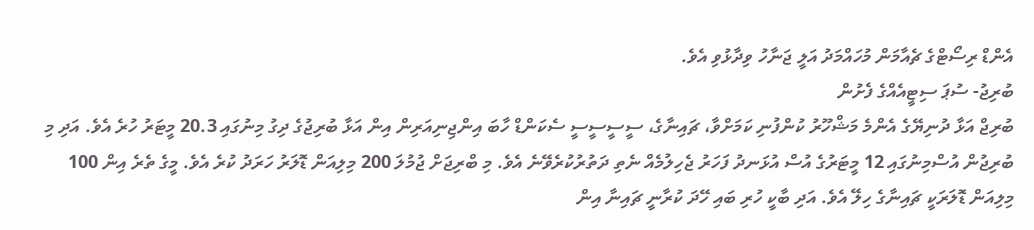އެންޑް ރިސޯޓްގެ ޗެއާމަން މުހައްމަދު އަލީ ޖަނާހު ވިދާޅުވި އެވެ.
ބުރިޖު- ސުޕަ ސިޓީއެއްގެ ފެށުން
ބުރިޖް އަޅާ ދުނިޔޭގެ އެންމެ މަޝްހޫރު ކުންފުނި ކަމަށްވާ، ޗައިނާގެ، ސީސީސީސީ ސެކަންޑް ހާބަ އިންޖިނިއަރިން އިން އަޅާ ބުރިޖުގެ ދިގު މިނުގައި 20.3 މީޓަރު ހުރެ އެވެ. އަދި މި ބުރިޖުން އުސްމިނުގައި 12 މީޓަރުގެ އުސް އުޅަނދު ފަހަރު ޖެހިލުމެއް ނެތި ދަތުރުކުރެވޭނެ އެވެ. މި ބްރިޖަށް ޖުމުލަ 200 މިލިއަން ޑޮލަރު ހަރަދު ކުރެ އެވެ. މީގެ ތެރެ އިން 100 މިލިއަން ޑޮލަރަކީ ޗައިނާގެ ހިލޭ އެވެ. އަދި ބާކީ ހުރި ބައި ހޭދަ ކުރާނީ ޗައިނާ އިން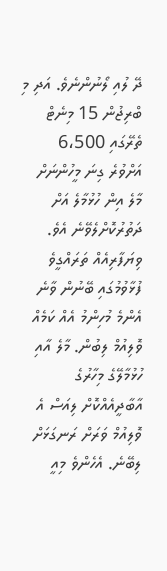ދޭ ލުއި ލޯނުންނެވެ. އަދި މި ބްރިޖުން 15 މިނެޓް ތެރޭގައި 6،500 އަށްވުރެ ގިނަ މީހުންނަށް މާލެ އިން ހުޅުމާލެ އަށް ދަތުރުކޮށްލެވޭނެ އެވެ.
ވިޔަފާރިއެއް ތަރައްގީވެ ފުޅާވުމުގައި ބޭނުން ވާނެ އެންމެ މުހިންމު އެއް ކަމެއް ވޮލިއުމް ލިބުން. މާލެ އާއި ހުޅުމާލޭގެ މިހާރުގެ އާބާދީއެއްކޮށް ލިއަސް އެ ވޮލިއުމް ވަރަށް ރަނގަޅަށް ލިބޭނެ. އެހެންވެ މިއީ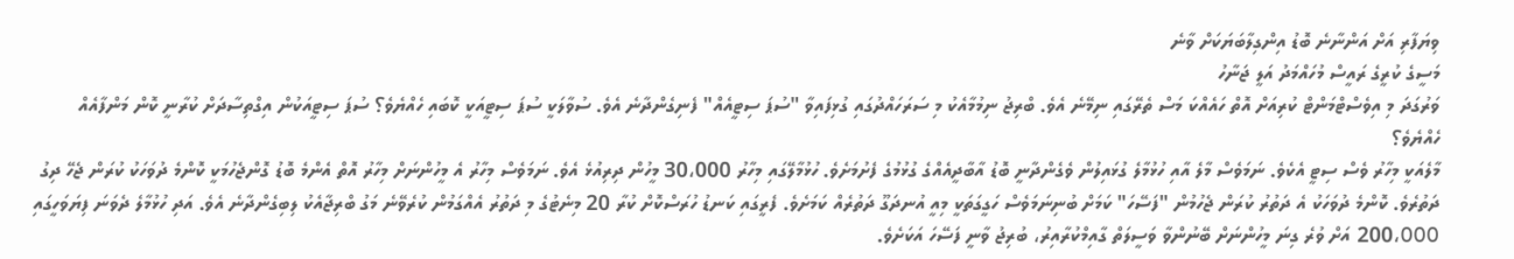ވިޔަފާރި އަށް އަންނާނެ ބޮޑު އިންގިލާބަޔަކަށް ވާނެ
މަސީގެ ކުރީގެ ރައީސް މުހައްމަދު އަލީ ޖަނާހު
ވަރުގަދަ މި އިވެސްޓްމަންޓް ކުރިއަށް އޮތް ހައެއްކަ މަސް ތެރޭގައި ނިމޭނެ އެވެ. ބްރިޖު ނިމުމާއެކު މި ސަރަހައްދުގައި ގުޅިފައިވާ "ސުޕަ ސިޓީއެއް" ފެނިގެންދާނެ އެވެ. ސުވާލަކީ ސުޕަ ސިޓީއަކީ ކޮބައި ހެއްޔެވެ؟ ސުޕަ ސިޓީއަކުން އިގްތިސާދަށް ކުރާނީ ކޮން މަންފާއެއް ހެއްޔެވެ؟
މާލެއަކީ މިހާރު ވެސް ސިޓީ އެކެވެ. ނަމަވެސް މާލެ އާއި ހުޅުމާލެ ގުޅައިލުން ވެގެންދާނީ ބޮޑު އާބާދީއެއްގެ ގުޅުމުގެ ފެށުމަށެވެ. ހުޅުމާލޭގައި މިހާރު 30،000 މީހުން ދިރިއުޅެ އެވެ. ނަމަވެސް މިހާރު އެ މީހުންނަށް މިހާރު އޮތް އެންމެ ބޮޑު ގޮންޖެހުމަކީ ކޮންމެ ދުވަހަކު ކުރަން ޖެހޭ ދިގު ދަތުރެވެ. ކޮންމެ ދުވަހަކު އެ ދަތުރު ކުރަން ޖެހުމުން "ފަސޭހަ" ކަމަށް ބުނިނަމަވެސް ހަގީގަތަކީ މިއީ އުނދަގޫ ދަތުރެއް ކަމަށެވެ. ފެރީގައި ކަނޑު ހުރަސްކޮށް ކުރާ 20 މިނެޓުގެ މި ދަތުރު އެއްގަމުން ކުރެވޭނެ މަގު ބްރިޖާއެކު ލިބިގެންދާނެ އެވެ. އަދި ހުޅުމާލެ ދެވަނަ ފިޔަވަހީގައި 200،000 އަށް ވުރެ ގިނަ މީހުންނަށް ބޭނުންވާ ވަސީލަތް ގާއިމްކުރާއިރު، ބުރިޖު ވާނީ ފަސޭހަ އަކަށެވެ.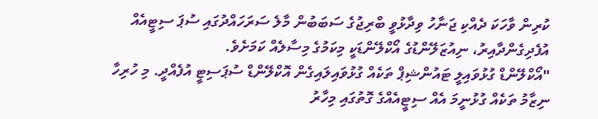ކުރިން ވާހަކަ ދެއްކި ޖަނާހު ވިދާޅުވީ ބްރިޖުގެ ސަބަބުން މާލެ ސަރަހައްދުގައި ސުޕަ ސިޓީއެއް އުފެދިގެންދާއިރު، ނިއުޒަލޭންޑުގެ އޯކްލޭންޑަކީ މިކަމުގެ މިސާލެއް ކަމަށެވެ.
"އޯކްލޭންޑް ގުޅުވައިލީ ޓައުންޝިޕް ތަކެއް ގުޅުވައިލައިގެން އޮކްލޭންޑް ސުޕަސިޓީ އުފެއްދީ. މި ހުރިހާ ނިޒާމު ތަކެއް ގުޅުނީމަ އެއް ސިޓީއެއްގެ ގޮތުގައި މިހާރު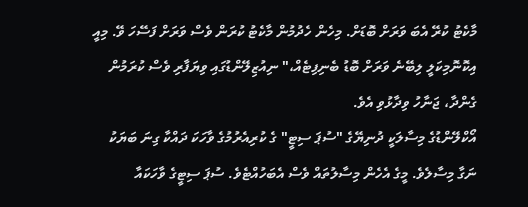މާކެޓު ކުރޭ އެބަ ވަރަށް ބޮޑަށް. މިހެން ހެދުމުން މާކެޓު ކުރަން ވެސް ވަރަށް ފަސޭހަ ވޭ. މިއީ އިކޮނޮމިކަލީ ލިބޭނެ ވަރަށް ބޮޑު ބެނިފިޓެއް،" ނިއުޒިލޭންޑުގައި ވިޔަފާރި ވެސް ކުރަމުން ގެންދާ، ޖަނާހު ވިދާޅުވި އެވެ.
އޯކްލޭންޑުގެ މިސާލަކީ ދުނިޔޭގެ "ސުޕަ ސިޓީ" ގެ ކުރިއެރުމުގެ ވާހަކަ ދައްކާ ގިނަ ބަޔަކު ނަގާ މިސާލެވެ. މީގެ އެހެން މިސާލުތައް ވެސް އެބަހުއްޓެވެ. ސުޕަ ސިޓީގެ ވާހަކައާ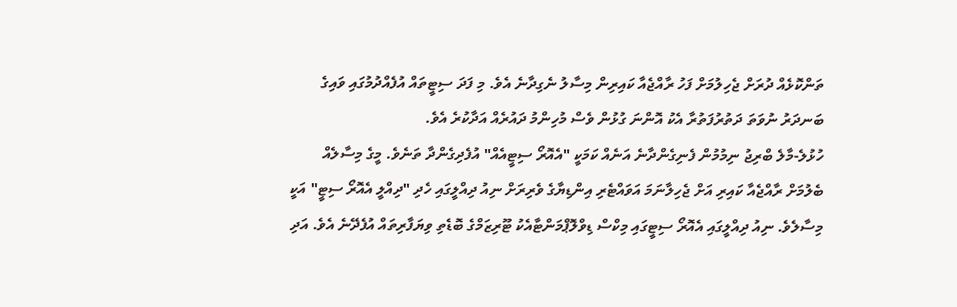ތަންކޮޅެއް ދުރަށް ޖެހިލުމަށް ފަހު ރާއްޖެއާ ކައިރިން މިސާލު ނެގިދާނެ އެވެ. މި ފަދަ ސިޓީތައް އުފެއްދުމުގައި ވައިގެ ބަނދަރު ނުވަތަ ދަތުރުފަތުރާ އެކު އޮންނަ ގުޅުން ވެސް މުހިންމު ދައުރެއް އަދާކުރެ އެވެ.
ހުޅުލެ-މާލެ ބްރިޖު ނިމުމުން ފެނިގެންދާނެ އަނެއް ކަމަކީ "އެއޮރޯ ސިޓީއެއް" އުފެދިގެންދާ ތަނެވެ. މީގެ މިސާލެއް ބެލުމަށް ރާއްޖެއާ ކައިރި އަށް ޖެހިލާނަމަ އަވައްޓެރި އިންޑިޔާގެ ވެރިރަށް ނިއު ދިއްލީގައި ހެދި "ދިއްލީ އެއޮރޯ ސިޓީ" އަކީ މިސާލެވެ. ނިއު ދިއްލީގައި އެއޮރޯ ސިޓީގައި މިކްސް ޑިވްލޮޕްމަންޓާއެކު ޓޫރިޒަމްގެ ބޮޑެތި ވިޔަފާރިތައް އުފެދޭނެ އެވެ. އަދި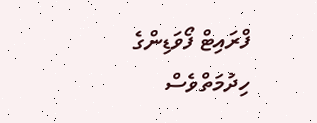ފްރައިޓް ފޯވަޑިންގެ ހިދުމަތްވެސް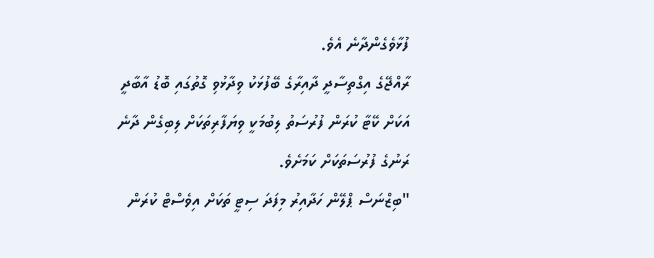ފުޅާވެގެންދާނެ އެވެ.
ރާއްޖޭގެ އިގްތިސާދީ ދާއިރާގެ ބޭފުޅަކު ވިދާޅުވި ގޮތުގައި ބޮޑު އާބާދީ އަކަށް ކޭޓާ ކުރަން ފުރުސަތު ލިބުމަކީ ވިޔަފާރިތަކަށް ލިބިގެން ދާނެ ރަނުގެ ފުރުސަތަކަށް ކަމަށެވެ.
"ބިޒްނަސް ޕްލޭން ހަދާއިރު މިފަދަ ސިޓީ ތަކަށް އިވެސްޓް ކުރަން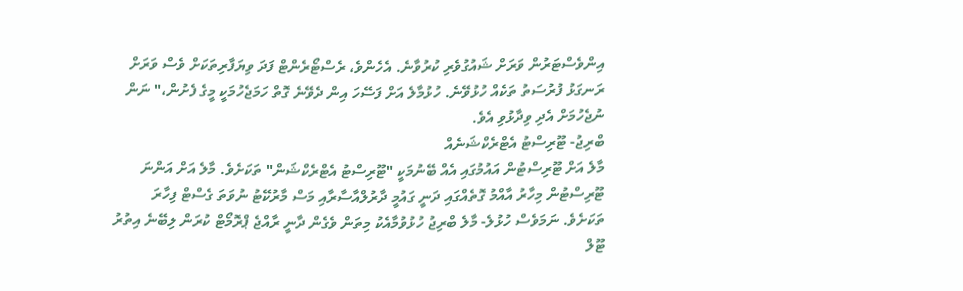އިންވެސްޓަރުން ވަރަށް ޝައުގުވެރި ކުރުވާނެ. އެހެންވެ، ރެސްޓޯރެންޓް ފަދަ ވިޔަފާރިތަކަށް ވެސް ވަރަށް ރަނގަޅު ފުރުސަތު ތަކެއް ހުޅުވޭނެ. ހުޅުމާލެ އަށް ފަސޭހަ އިން ދެވޭނެ ގޮތް ހަމަޖެހުމަކީ މީގެ ފެށުން،" ނަން ނުޖެހުމަށް އެދި ވިދާޅުވި އެވެ.
ބްރިޖު- ޓޫރިސްޓު އެޓްރެކްޝަނެއް
މާލެ އަށް ޓޫރިސްޓުން އައުމުގައި އެއް ބޭނުމަކީ "ޓޫރިސްޓު އެޓްރެކްޝަން" ތަކަށެވެ. މާލެ އަށް އަންނަ ޓޫރިސްޓުން މިހާރު އާއްމު ގޮތެއްގައި ދަނީ ގައުމީ ދާރުލްއާސާރާއި މަސް މާރުކޭޓު ނުވަތަ ގެސްޓް ފިހާރަ ތަކަށެވެ. ނަމަވެސް ހުޅުލެ- މާލެ ބްރިޖު ހުޅުވުމާއެކު މިތަން ވެގެން ދާނީ ރާއްޖެ ޕްރޮމޯޓް ކުރަން ލިބޭނެ އިތުރު ޓޫލް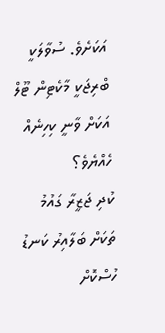އަކަށެވެ. ސުވާލަކީ ބްރިޖަކީ މާކެޓިން ޓޫލް އަކަށް ވާނީ ކިހިނެއް ހެއްޔެވެ؟
ކުދި ޖަޒީރާ ގައުމު ތަކަށް ބަލާއިރު ކަނޑު ހުސްކޮށް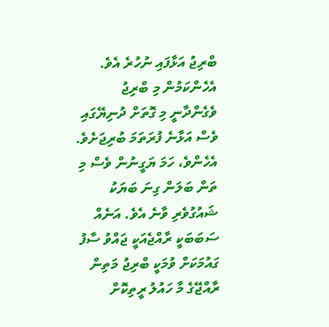ބްރިޖު އަޅާފައި ނުހުރެ އެވެ. އެހެންކަމުން މި ބްރިޖު ވެގެންދާނީ މި ގޮތަށް ދުނިޔޭގައި ވެސް އަޅާނެ ފުރަތަމަ ބުރިޖަށެވެ. އެހެންވެ، ހަމަ ޔަގީނުން ވެސް މި ތަން ބަލަން ގިނަ ބަޔަކު ޝައުގުވެރި ވާނެ އެވެ. އަނެއް ސަބަބަކީ ރާއްޖެއަކީ ޖައްވު ސާފު ގައުމަކަށް ވުމަކީ ބްރިޖު މަތިން ރާއްޖޭގެ މާ ހައުލު ރީތިކޮށް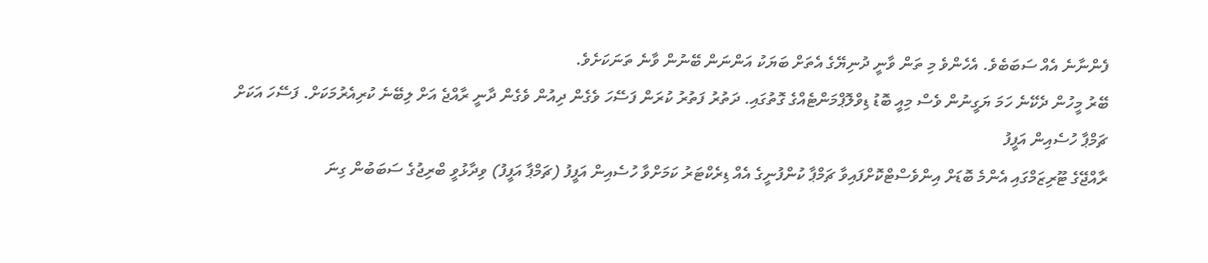ފެންނާނެ އެއް ސަބަބެވެ. އެހެންވެ މި ތަން ވާނީ ދުނިޔޭގެ އެތަށް ބަޔަކު އަންނަން ބޭނުން ވާނެ ތަނަކަށެވެ.
ބޭރު މީހުން ދެކޭނެ ހަމަ ޔަގީނުން ވެސް މިއީ ބޮޑު ޑިވްލޮޕްމަންޓެއްގެ ގޮތުގައި. ދަތުރު ފަތުރު ކުރަން ފަސޭހަ ވެގެން ދިއުން ވެގެން ދާނީ ރާއްޖެ އަށް ލިބޭނެ ކުރިއެރުމަކަށް. ފަސޭހަ އަކަށް
ޗަމްޕާ ހުސެއިން އަފީފު
ރާއްޖޭގެ ޓޫރިޒަމްގައި އެންމެ ބޮޑަށް އިންވެސްޓްކޮށްފައިވާ ޗަމްޕާ ކުންފުނީގެ އެއް ޑިރެކްޓަރު ކަމަށްވާ ހުސެއިން އަފީފު (ޗަމްޕާ އަފީފު) ވިދާޅުވީ ބްރިޖުގެ ސަބަބުން ގިނަ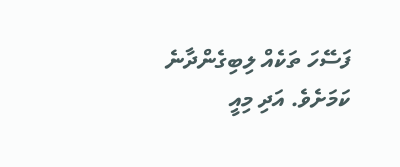ފަސޭހަ ތަކެއް ލިބިގެންދާނެ ކަމަށެވެ. އަދި މިއީ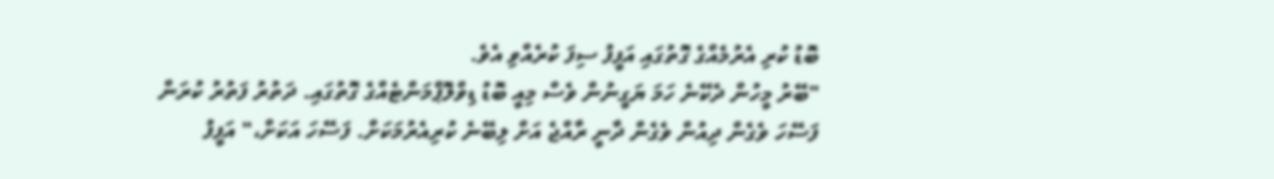ބޮޑު ކުރި އެރުމެއްގެ ގޮތުގައި އަފީފު ސިފަ ކުރެއްވި އެވެ.
"ބޭރު މީހުން ދެކޭނެ ހަމަ ޔަގީނުން ވެސް މިއީ ބޮޑު ޑިވްލޮޕްމަންޓެއްގެ ގޮތުގައި. ދަތުރު ފަތުރު ކުރަން ފަސޭހަ ވެގެން ދިއުން ވެގެން ދާނީ ރާއްޖެ އަށް ލިބޭނެ ކުރިއެރުމަކަށް. ފަސޭހަ އަކަށް،" އަފީފު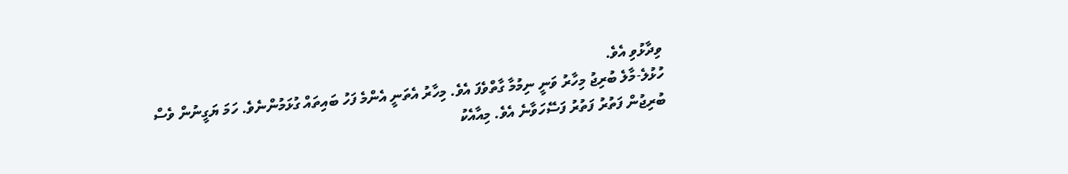ވިދާޅުވި އެވެ.
ހުޅުލެ-މާލެ ބުރިޖު މިހާރު ވަނީ ނިމުމާ ގާތްވެފަ އެވެ. މިހާރު އެތަނީ އެންމެ ފަހު ބައިތައް ގުޅަމުންނެވެ. ހަމަ ޔަގީނުން ވެސް ބުރިޖުން ފަތުރު ފަތުރު ފަސޭހަވާނެ އެވެ. މިއާއެކު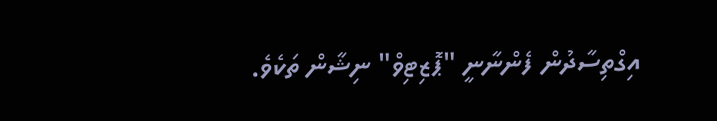އިގްތިސާދުން ފެންނާނީ "ޕޮޒިޓިވް" ނިޝާން ތަކެވެ.